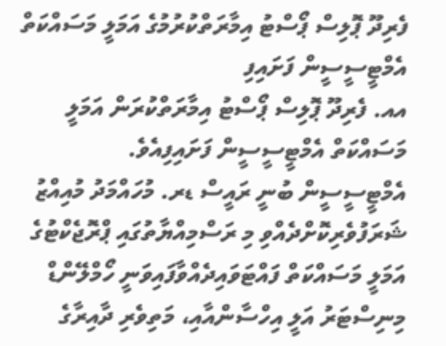ފެރިދޫ ޕޮލިސް ޕޯސްޓު އިމާރަތްކުރުމުގެ އަމަލީ މަސައްކަތް އެމްޓީސީސީން ފަށައިފި
އއ. ފެރިދޫ ޕޮލިސް ޕޯސްޓު އިމާރަތްކުރަން އަމަލީ މަސައްކަތް އެމްޓީސީސީން ފަށައިފިއެވެ.
އެމްޓީސީސީން ބުނީ ރައީސް ޑރ. މުހައްމަދު މުއިއްޒު ޝަރަފުވެރިކޮށްދެއްވި މި ރަސްމިއްޔާތުގައި ޕްރޮޖެކްޓުގެ އަމަލީ މަސައްކަތް ފައްޓަވައިދެއްވާފައިވަނީ ހޯމްލޭންޑް މިނިސްޓަރު އަލީ އިހްސާންއާއި، މަތިވެރި ދާއިރާގެ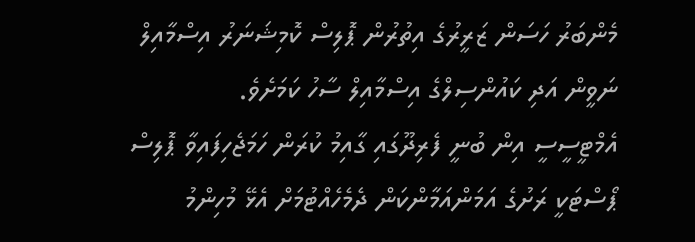މެންބަރު ހަސަން ޒަރީރުގެ އިތުރުން ޕޮލިސް ކޮމިޝަނަރު އިސްމާއިލް ނަވީން އަދި ކައުންސިލްގެ އިސްމާއިލް ސާހު ކަމަށެވެ.
އެމްޓީސީސީ އިން ބުނީ ފެރިދޫގައި ގާއިމު ކުރަން ހަމަޖެހިފައިވާ ޕޮލިސް ޕޯސްޓަކީ ރަށުގެ އަމަންއަމާންކަން ދެމެހެއްޓުމަށް އެޅޭ މުހިންމު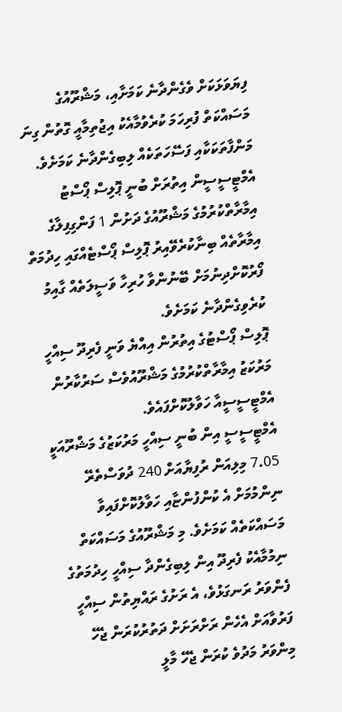ފިޔަވަޅަކަށް ވެގެންދާނެ ކަމަށާއި، މަޝްރޫއުގެ މަސައްކަތް ފުރިހަމަ ކުރެވުމާއެކު އިޖުތިމާއީ ގޮތުން ގިނަ މަންފާތަކަކާއި ފަސޭހަތަކެއް ލިބިގެންދާނެ ކަމަށެވެ.
އެމްޓީސީސީން އިތުރަށް ބުނީ ޕޮލިސް ޕޯސްޓު އިމާރާތްކުރުމުގެ މަޝްރޫއުގެ ދަށުން 1 ފަންގިފިލާގެ އިމާރާތެއް ބިނާކުރެވޭއިރު ޕޮލިސް ޕޯސްޓެއްގައި ހިދުމަތް ފޯރުކޮށްދިނުމަށް ބޭނުންވާ ހުރިހާ ވަސީލަތެއް ގާއިމު ކުރެވިގެންދާނެ ކަމަށެވެ.
ޕޮލިސް ޕޯސްޓުގެ އިތުރުން އިއްޔެ ވަނީ ފެރިދޫ ސިއްހީ މަރުކަޒު އިމާރާތްކުރުމުގެ މަޝްރޫއުވެސް ސަރުކާރުން އެމްޓީސީސީއާ ހަވާލުކޮށްފައެވެ.
އެމްޓީސީސީ އިން ބުނީ ސިއްހީ މަރުކަޒުގެ މަޝްރޫއަކީ 7.05 މިލިއަން ރުފިޔާއަށް 240 ދުވަސްތެރޭ ނިންމުމަށް އެ ކުންފުންޏާއި ހަވާލުކޮށްފައިވާ މަސައްކަތެއް ކަމަށެވެ. މި މަޝްރޫއުގެ މަސައްކަތް ނިމުމާއެކު ފެރިދޫ އިން ލިބިގެންދާ ސިއްހީ ހިދުމަތުގެ ފެންވަރު ރަނގަޅުވެ، އެ ރަށުގެ ރައްޔިތުން ސިއްހީ ފަރުވާއަށް އެހެން ރަށްރަށަށް ދަތުރުކުރަން ޖެހޭ މިންވަރު މަދުވެ ކުރަން ޖެހޭ މާލީ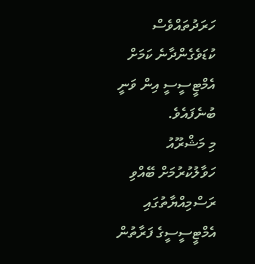ހަރަދުތައްވެސް ކުޑަވެގެންދާނެ ކަމަށް އެމްޓީސީސީ އިން ވަނީ ބުނެފައެވެ.
މި މަޝްރޫއު ހަވާލުކުރުމަށް ބޭއްވި ރަސްމިއްޔާތުގައި އެމްޓީސީސީގެ ފަރާތުން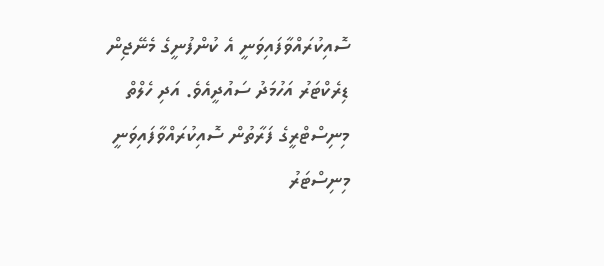ސޮއިކުރައްވާފައިވަނީ އެ ކުންފުނީގެ މެނޭޖިން ޑިރެކްޓަރު އަހުމަދު ސައުދީއެވެ. އަދި ހެލްތް މިނިސްޓްރީގެ ފަރާތުން ސޮއިކުރައްވާފައިވަނީ މިނިސްޓަރު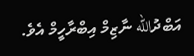އަބްދުالله ނާޒިމް އިބްރާހީމް އެވެ.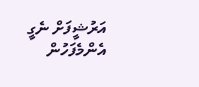އަރުޝީފަށް ނެގީ
އެންމެފަހުން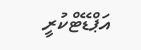އަޕްޑޭޓްކުރީ